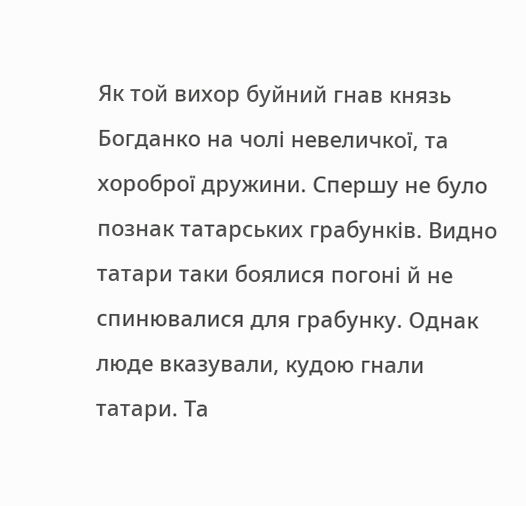Як той вихор буйний гнав князь Богданко на чолі невеличкої, та хороброї дружини. Спершу не було познак татарських грабунків. Видно татари таки боялися погоні й не спинювалися для грабунку. Однак люде вказували, кудою гнали татари. Та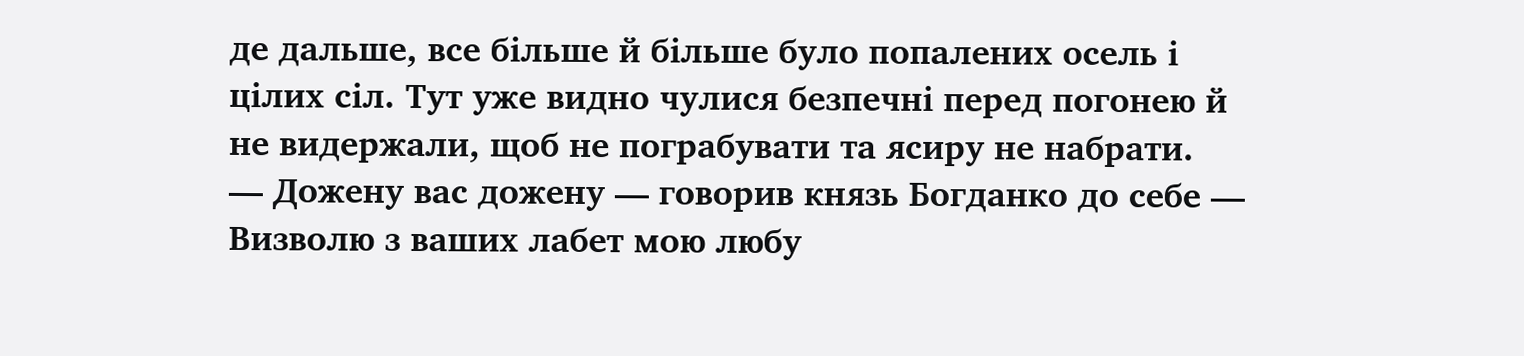де дальше, все більше й більше було попалених осель і цілих сіл. Тут уже видно чулися безпечні перед погонею й не видержали, щоб не пограбувати та ясиру не набрати.
— Дожену вас дожену — говорив князь Богданко до себе — Визволю з ваших лабет мою любу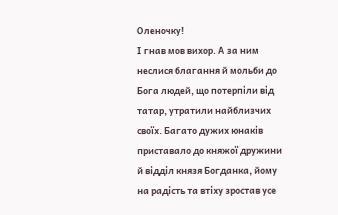Оленочку!
І гнав мов вихор. А за ним неслися благання й мольби до Бога людей, що потерпіли від татар, утратили найблизчих своїх. Багато дужих юнаків приставало до княжої дружини й відділ князя Богданка, йому на радість та втіху зростав усе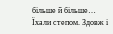більше й більше…
Їхали степом. Здовж і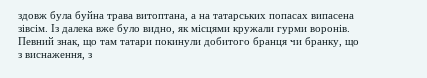здовж була буйна трава витоптана, а на татарських попасах випасена зівсім. Із далека вже було видно, як місцями кружали гурми воронів. Певний знак, що там татари покинули добитого бранця чи бранку, що з виснаження, з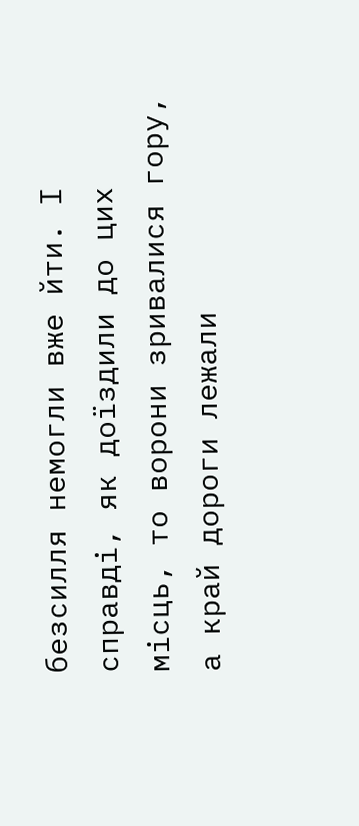безсилля немогли вже йти. І справді, як доїздили до цих місць, то ворони зривалися гору, а край дороги лежали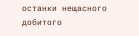останки нещасного добитого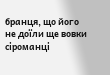бранця, що його не доїли ще вовки сіроманці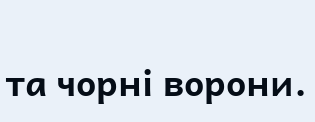та чорні ворони.